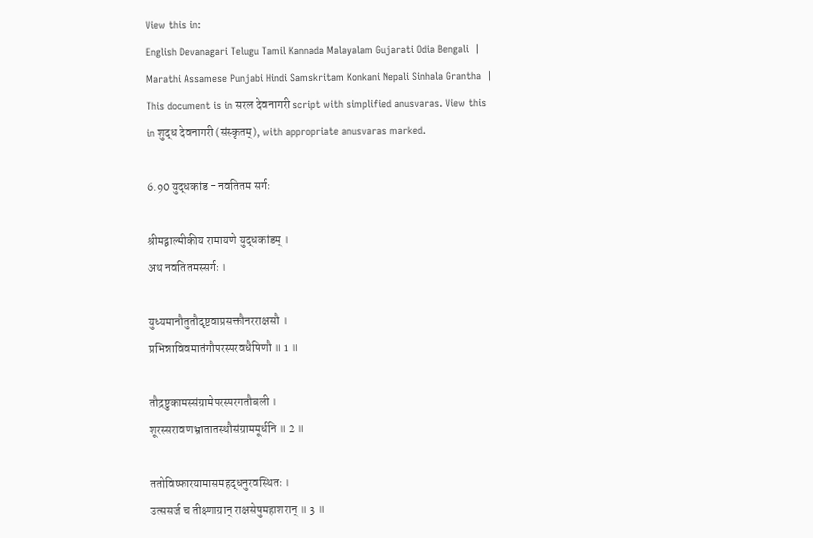View this in:
English Devanagari Telugu Tamil Kannada Malayalam Gujarati Odia Bengali  |
Marathi Assamese Punjabi Hindi Samskritam Konkani Nepali Sinhala Grantha  |
This document is in सरल देवनागरी script with simplified anusvaras. View this in शुद्ध देवनागरी (संस्कृतम्), with appropriate anusvaras marked.

6.90 युद्धकांड - नवतितम सर्गः

श्रीमद्वाल्मीकीय रामायणे युद्धकांडम् ।
अथ नवतितमस्सर्गः ।

युध्यमानौतुतौदृष्टवाप्रसक्तौनरराक्षसौ ।
प्रभिन्नाविवमातंगौपरस्परवधैषिणौ ॥ 1 ॥

तौद्रष्टुकामस्संग्रामेपरस्परगतौबली ।
शूरस्सरावणभ्रातातस्थौसंग्राममूर्धनि ॥ 2 ॥

ततोविष्फारयामासमहद्धनुरवस्थितः ।
उत्ससर्ज च तीक्ष्णाग्रान् राक्षसेषुमहाशरान् ॥ 3 ॥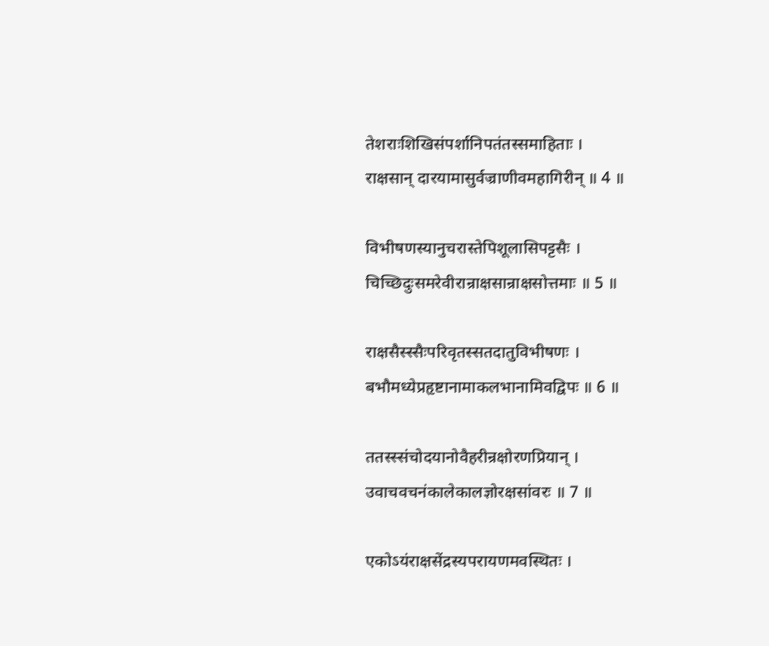तेशराःशिखिसंपर्शानिपतंतस्समाहिताः ।
राक्षसान् दारयामासुर्वज्राणीवमहागिरीन् ॥ 4 ॥

विभीषणस्यानुचरास्तेपिशूलासिपट्टसैः ।
चिच्छिदुःसमरेवीरान्राक्षसान्राक्षसोत्तमाः ॥ 5 ॥

राक्षसैस्स्सैःपरिवृतस्सतदातुविभीषणः ।
बभौमध्येप्रहृष्टानामाकलभानामिवद्विपः ॥ 6 ॥

ततस्स्संचोदयानोवैहरीन्रक्षोरणप्रियान् ।
उवाचवचनंकालेकालज्ञोरक्षसांवरः ॥ 7 ॥

एकोऽयंराक्षसेंद्रस्यपरायणमवस्थितः ।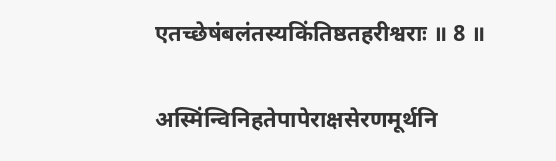एतच्छेषंबलंतस्यकिंतिष्ठतहरीश्वराः ॥ 8 ॥

अस्मिंन्विनिहतेपापेराक्षसेरणमूर्थनि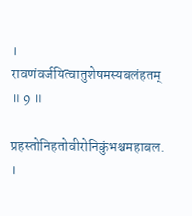।
रावणंवर्जयित्वातुशेषमस्यबलंहतम् ॥ 9 ॥

प्रहस्तोनिहतोवीरोनिकुंभश्चमहाबल. ।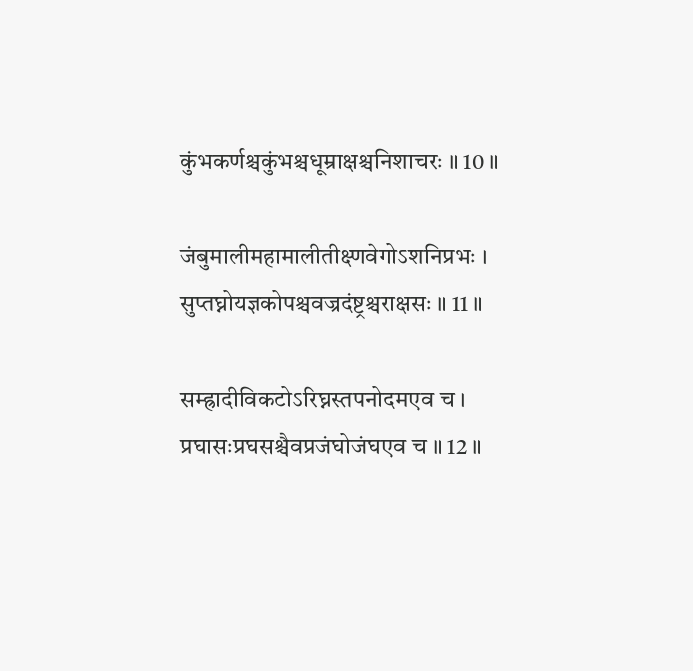कुंभकर्णश्चकुंभश्चधूम्राक्षश्चनिशाचरः ॥ 10 ॥

जंबुमालीमहामालीतीक्ष्णवेगोऽशनिप्रभः ।
सुप्तघ्नोयज्ञकोपश्चवज्रदंष्ट्रश्चराक्षसः ॥ 11 ॥

सम्ह्रादीविकटोऽरिघ्नस्तपनोदमएव च ।
प्रघासःप्रघसश्चैवप्रजंघोजंघएव च ॥ 12 ॥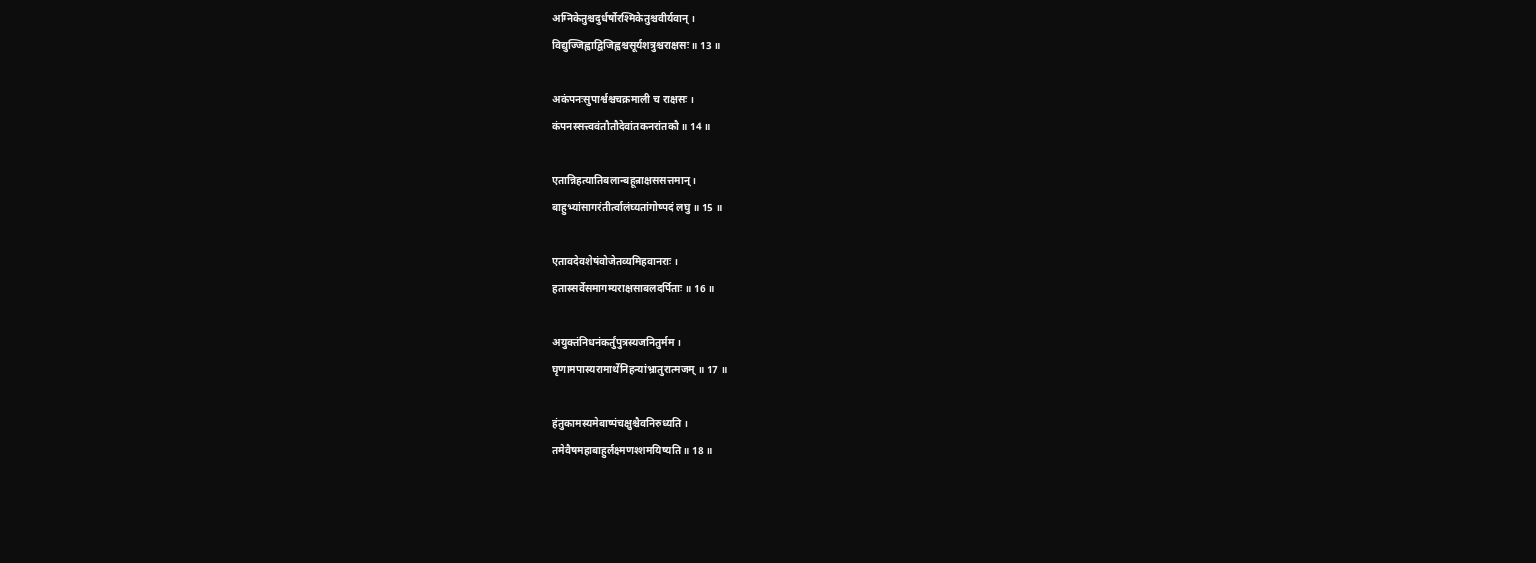अग्निकेतुश्चदुर्धर्षोरश्मिकेतुश्चवीर्यवान् ।
विद्युज्जिह्वाद्विजिह्वश्चसूर्यशत्रुश्चराक्षसः ॥ 13 ॥

अकंपनःसुपार्श्वश्चचक्रमाली च राक्षसः ।
कंपनस्सत्त्ववंतौतौदेवांतकनरांतकौ ॥ 14 ॥

एतान्निहत्यातिबलान्बहून्राक्षससत्तमान् ।
बाहुभ्यांसागरंतीर्त्वालंघ्यतांगोष्पदं लघु ॥ 15 ॥

एतावदेवशेषंवोजेतव्यमिहवानराः ।
हतास्सर्वेसमागम्यराक्षसाबलदर्पिताः ॥ 16 ॥

अयुक्तंनिधनंकर्तुंपुत्रस्यजनितुर्मम ।
घृणामपास्यरामार्थेनिहन्यांभ्रातुरात्मजम् ॥ 17 ॥

हंतुकामस्यमेबाष्पंचक्षुश्चैवनिरुध्यति ।
तमेवैषमहाबाहुर्लक्ष्मणश्शमयिष्यति ॥ 18 ॥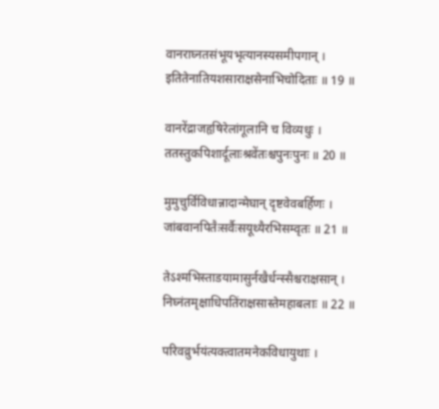वानराघ्नतसंभूयभृत्यानस्यसमीपगान् ।
इतितेनातियशसाराक्षसेनाभिचोदिताः ॥ 19 ॥

वानरेंद्राजहृषिरेलांगूलानि च विव्यधुः ।
ततस्तुकपिशार्दूलाःश्रवेंतःश्चपुनःपुनः ॥ 20 ॥

मुमुचुर्विविधान्नादान्मेघान् दृष्टवेवबर्हिणः ।
जांबवानपितैःसर्वैःसयूथ्यैरभिसम्वृतः ॥ 21 ॥

तेऽश्मभिस्ताडयामासुर्नखैर्धन्स्सैश्चराक्षसान् ।
निघ्नंतमृक्षाधिपतिंराक्षसास्तेमहाबलाः ॥ 22 ॥

परिवव्रुर्भयंत्यक्त्वातमनेकविधायुथाः ।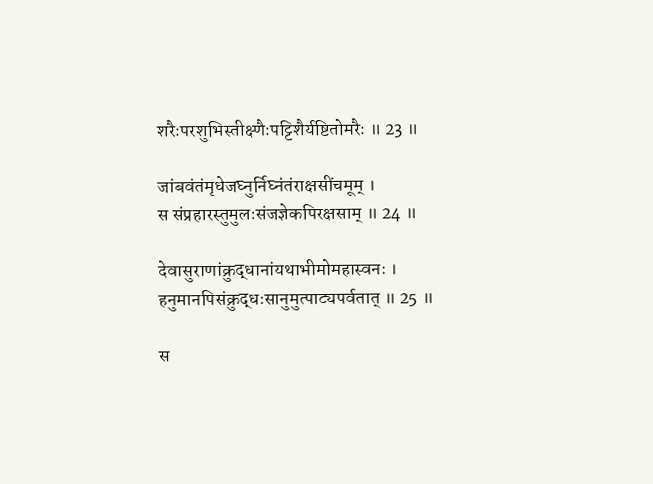शरैःपरशुभिस्तीक्ष्णैःपट्टिशैर्यष्टितोमरैः ॥ 23 ॥

जांबवंतंमृधेजघ्नुर्निघ्नंतंराक्षसींचमूम् ।
स संप्रहारस्तुमुलःसंजज्ञेकपिरक्षसाम् ॥ 24 ॥

देवासुराणांक्रुद्धानांयथाभीमोमहास्वनः ।
हनुमानपिसंक्रुद्धःसानुमुत्पाट्यपर्वतात् ॥ 25 ॥

स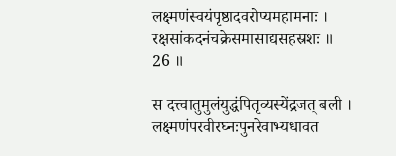लक्ष्मणंस्वयंपृष्ठादवरोप्यमहामनाः ।
रक्षसांकदनंचक्रेसमासाद्यसहस्रशः ॥ 26 ॥

स दत्त्वातुमुलंयुद्धंपितृव्यस्येंद्रजत् बली ।
लक्ष्मणंपरवीरघ्नःपुनरेवाभ्यधावत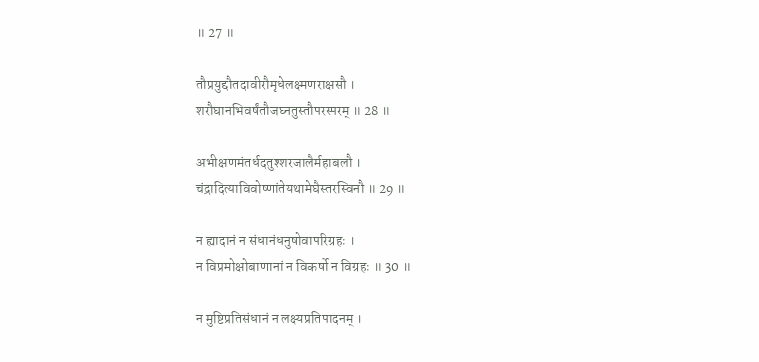॥ 27 ॥

तौप्रयुद्दौतदावीरौमृधेलक्ष्मणराक्षसौ ।
शरौघानभिवर्षंतौजघ्नतुस्तौपरस्परम् ॥ 28 ॥

अभीक्षणमंतर्धदतुश्शरजालैर्महाबलौ ।
चंद्रादित्याविवोष्णांतेयथामेघैस्तरस्विनौ ॥ 29 ॥

न ह्यादानं न संधानंधनुषोवापरिग्रहः ।
न विप्रमोक्षोबाणानां न विकर्षो न विग्रहः ॥ 30 ॥

न मुष्टिप्रतिसंधानं न लक्ष्यप्रतिपादनम् ।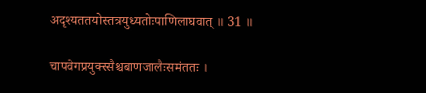अदृश्यततयोस्तत्रयुध्यतोःपाणिलाघवात् ॥ 31 ॥

चापवेगप्रयुक्स्सैश्चबाणजालैःसमंततः ।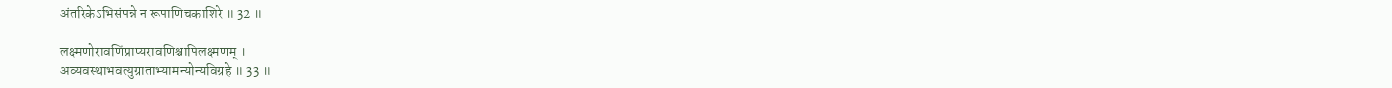अंतरिकेऽभिसंपन्ने न रूपाणिचकाशिरे ॥ 32 ॥

लक्ष्मणोरावणिंप्राप्यरावणिश्चापिलक्ष्मणम् ।
अव्यवस्थाभवत्युग्राताभ्यामन्योन्यविग्रहे ॥ 33 ॥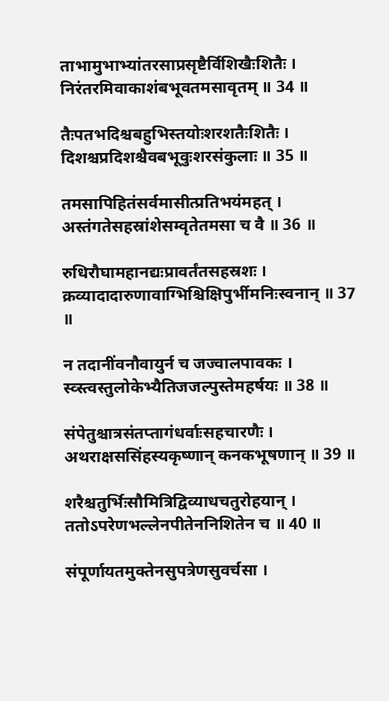ताभामुभाभ्यांतरसाप्रसृष्टैर्विशिखैःशितैः ।
निरंतरमिवाकाशंबभूवतमसावृतम् ॥ 34 ॥

तैःपतभदिश्चबहुभिस्तयोःशरशतैःशितैः ।
दिशश्चप्रदिशश्चैवबभूवुःशरसंकुलाः ॥ 35 ॥

तमसापिहितंसर्वमासीत्प्रतिभयंमहत् ।
अस्तंगतेसहस्रांशेसम्वृतेतमसा च वै ॥ 36 ॥

रुधिरौघामहानद्यःप्रावर्तंतसहस्रशः ।
क्रव्यादादारुणावाग्भिश्चिक्षिपुर्भीमनिःस्वनान् ॥ 37 ॥

न तदानींवनौवायुर्न च जज्वालपावकः ।
स्व्स्त्वस्तुलोकेभ्यैतिजजल्पुस्तेमहर्षयः ॥ 38 ॥

संपेतुश्चात्रसंतप्तागंधर्वाःसहचारणैः ।
अथराक्षससिंहस्यकृष्णान् कनकभूषणान् ॥ 39 ॥

शरैश्चतुर्भिःसौमित्रिद्विव्याधचतुरोहयान् ।
ततोऽपरेणभल्लेनपीतेननिशितेन च ॥ 40 ॥

संपूर्णायतमुक्तेनसुपत्रेणसुवर्चसा ।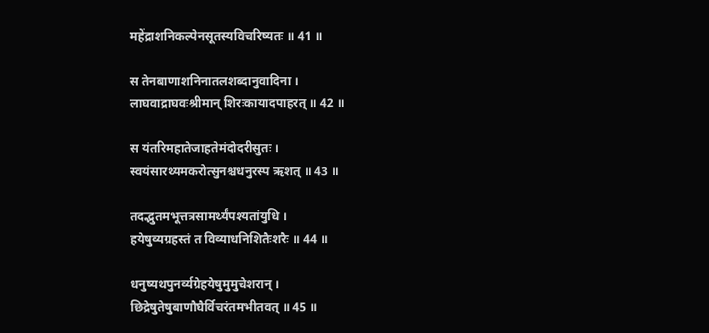महेंद्राशनिकल्पेनसूतस्यविचरिष्यतः ॥ 41 ॥

स तेनबाणाशनिनातलशब्दानुवादिना ।
लाघवाद्राघवःश्रीमान् शिरःकायादपाहरत् ॥ 42 ॥

स यंतरिमहातेजाहतेमंदोदरीसुतः ।
स्वयंसारथ्यमकरोत्सुनश्चधनुरस्प ऋशत् ॥ 43 ॥

तदद्भुतमभूत्तत्रसामर्थ्यंपश्यतांयुधि ।
हयेषुव्यग्रहस्तं त विव्याधनिशितैःशरैः ॥ 44 ॥

धनुष्यथपुनर्व्यग्रेहयेषुमुमुचेशरान् ।
छिद्रेषुतेषुबाणौघैर्विचरंतमभीतवत् ॥ 45 ॥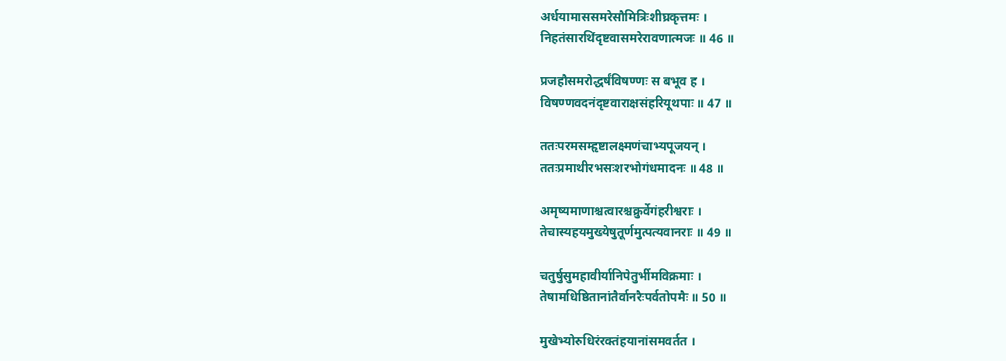अर्धयामाससमरेसौमित्रिःशीघ्रकृत्तमः ।
निहतंसारथिंदृष्टवासमरेरावणात्मजः ॥ 46 ॥

प्रजहौसमरोद्धर्षंविषण्णः स बभूव ह ।
विषण्णवदनंदृष्टवाराक्षसंहरियूथपाः ॥ 47 ॥

ततःपरमसम्हृष्टालक्ष्मणंचाभ्यपूजयन् ।
ततःप्रमाथीरभसःशरभोगंधमादनः ॥ 48 ॥

अमृष्यमाणाश्चत्वारश्चक्रुर्वेगंहरीश्वराः ।
तेचास्यहयमुख्येषुतूर्णमुत्पत्यवानराः ॥ 49 ॥

चतुर्षुसुमहावीर्यानिपेतुर्भीमविक्रमाः ।
तेषामधिष्ठितानांतैर्वानरैःपर्वतोपमैः ॥ 50 ॥

मुखेभ्योरुधिरंरक्तंहयानांसमवर्तत ।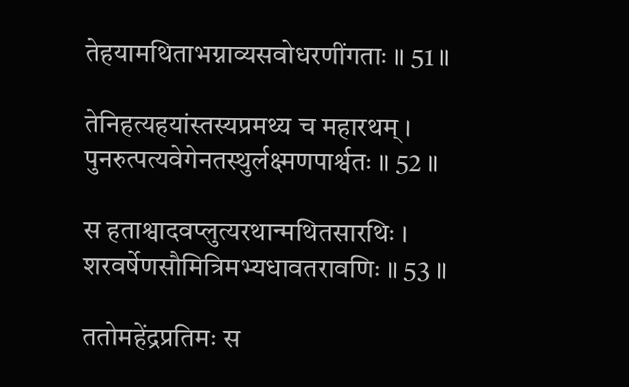तेहयामथिताभग्नाव्यसवोधरणींगताः ॥ 51 ॥

तेनिहत्यहयांस्तस्यप्रमथ्य च महारथम् ।
पुनरुत्पत्यवेगेनतस्थुर्लक्ष्मणपार्श्वतः ॥ 52 ॥

स हताश्वादवप्लुत्यरथान्मथितसारथिः ।
शरवर्षेणसौमित्रिमभ्यधावतरावणिः ॥ 53 ॥

ततोमहेंद्रप्रतिमः स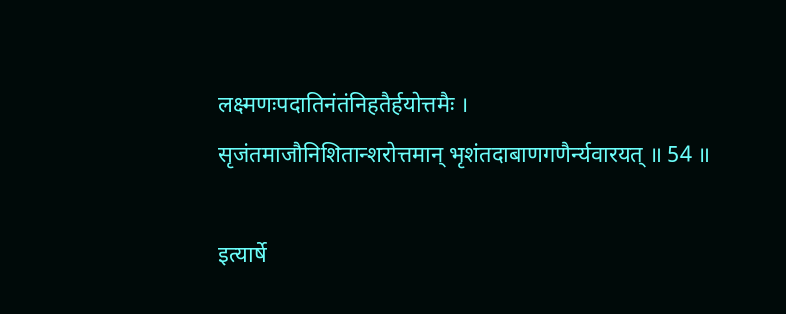लक्ष्मणःपदातिनंतंनिहतैर्हयोत्तमैः ।
सृजंतमाजौनिशितान्शरोत्तमान् भृशंतदाबाणगणैर्न्यवारयत् ॥ 54 ॥

इत्यार्षे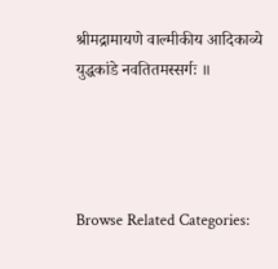श्रीमद्रामायणे वाल्मीकीय आदिकाव्ये युद्धकांडे नवतितमस्सर्गः ॥




Browse Related Categories: